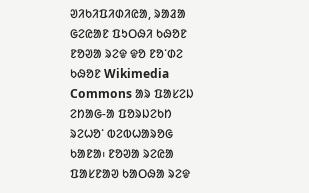ᱣᱤᱠᱤᱯᱤᱰᱤᱭᱟ, ᱨᱟᱲᱟ ᱜᱮᱭᱟᱱ ᱯᱩᱛᱷᱤ ᱠᱷᱚᱱ
ᱱᱚᱣᱟ ᱨᱮᱫ ᱫᱚ ᱱᱚᱸᱰᱮ ᱠᱷᱚᱱ Wikimedia Commons ᱟᱨ ᱯᱟᱥᱮᱡ ᱮᱴᱟᱜ-ᱟ ᱯᱚᱨᱡᱮᱠᱴ ᱨᱮᱦᱚᱸ ᱵᱮᱵᱦᱟᱨᱚᱜ ᱠᱟᱱᱟ᱾ ᱱᱚᱣᱟ ᱨᱮᱭᱟ ᱯᱟᱥᱱᱟᱣ ᱠᱟᱛᱷᱟ ᱨᱮᱫ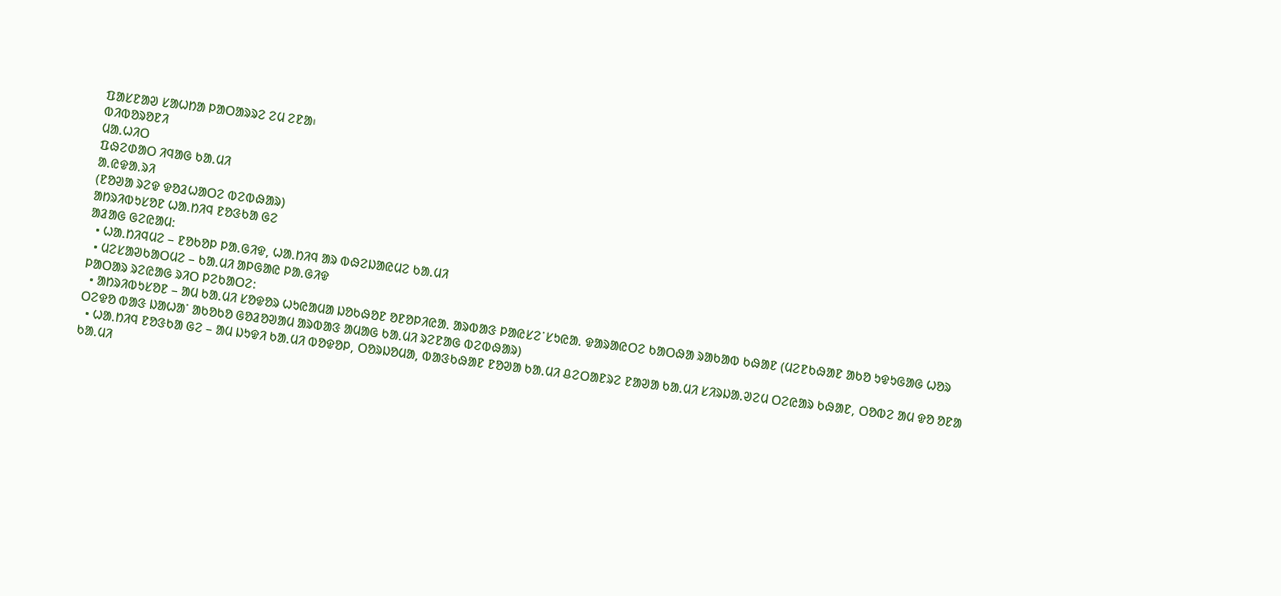ᱯᱟᱥᱱᱟᱣ ᱥᱟᱦᱴᱟ ᱞᱟᱛᱟᱨᱨᱮ ᱮᱢ ᱮᱱᱟ᱾
ᱵᱤᱵᱚᱨᱚᱱᱤ
ᱢᱟᱹᱦᱤᱛ
ᱯᱷᱮᱰᱟᱛ ᱤᱧᱟᱜ ᱠᱟᱹᱢᱤ
ᱟᱹᱭᱫᱟᱹᱨᱤ
(ᱱᱚᱣᱟ ᱨᱮᱫ ᱫᱚᱲᱦᱟᱛᱮ ᱵᱮᱵᱷᱟᱨ)
ᱟᱴᱨᱤᱵᱩᱥᱚᱱ ᱦᱟᱹᱴᱤᱧ ᱱᱚᱝᱠᱟ ᱜᱮ
ᱟᱲᱟᱜ ᱜᱮᱭᱟᱢ:
  • ᱦᱟᱹᱴᱤᱧᱢᱮ – ᱱᱚᱠᱚᱞ ᱞᱟᱹᱜᱤᱫ, ᱦᱟᱹᱴᱤᱧ ᱟᱨ ᱵᱷᱮᱡᱟᱭᱢᱮ ᱠᱟᱹᱢᱤ
  • ᱢᱮᱥᱟᱣᱠᱟᱛᱢᱮ – ᱠᱟᱹᱢᱤ ᱟᱞᱜᱟᱭ ᱞᱟᱹᱜᱤᱫ
ᱞᱟᱛᱟᱨ ᱨᱮᱭᱟᱜ ᱨᱤᱛ ᱞᱮᱠᱟᱛᱮ:
  • ᱟᱴᱨᱤᱵᱩᱥᱚᱱ – ᱟᱢ ᱠᱟᱹᱢᱤ ᱥᱚᱫᱚᱨ ᱦᱩᱭᱟᱢᱟ ᱡᱚᱠᱷᱚᱱ ᱚᱱᱚᱞᱤᱭᱟᱹ ᱟᱨᱵᱟᱝ ᱞᱟᱭᱥᱮᱸᱥᱩᱭᱟᱹ ᱫᱟᱨᱟᱭᱛᱮ ᱠᱟᱛᱷᱟ ᱨᱟᱠᱟᱵ ᱠᱷᱟᱱ (ᱢᱮᱱᱠᱷᱟᱱ ᱟᱠᱚ ᱩᱫᱩᱜᱟᱜ ᱦᱚᱨ ᱛᱮᱫᱚ ᱵᱟᱝ ᱡᱟᱦᱟᱸ ᱟᱠᱚᱠᱚ ᱜᱚᱲᱚᱣᱟᱢ ᱟᱨᱵᱟᱝ ᱟᱢᱟᱜ ᱠᱟᱹᱢᱤ ᱨᱮᱱᱟᱜ ᱵᱮᱵᱷᱟᱨ)
  • ᱦᱟᱹᱴᱤᱧ ᱱᱚᱝᱠᱟ ᱜᱮ – ᱟᱢ ᱡᱩᱫᱤ ᱠᱟᱹᱢᱤ ᱵᱚᱫᱚᱞ, ᱛᱚᱨᱡᱚᱢᱟ, ᱵᱟᱝᱠᱷᱟᱱ ᱱᱚᱣᱟ ᱠᱟᱹᱢᱤ ᱪᱮᱛᱟᱱᱨᱮ ᱱᱟᱣᱟ ᱠᱟᱹᱢᱤ ᱥᱤᱨᱡᱟᱹᱣᱮᱢ ᱛᱮᱭᱟᱨ ᱠᱷᱟᱱ, ᱛᱚᱵᱮ ᱟᱢ ᱫᱚ ᱚᱱᱟ ᱠᱟᱹᱢᱤ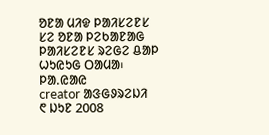ᱚᱱᱟ ᱢᱤᱫ ᱞᱟᱤᱥᱮᱱᱥ ᱥᱮ ᱚᱱᱟ ᱞᱮᱠᱟᱱᱟᱜ ᱞᱟᱤᱥᱮᱱᱥ ᱨᱮᱜᱮ ᱪᱟᱞ ᱦᱩᱭᱩᱜ ᱛᱟᱢᱟ᱾
ᱞᱟ.ᱭᱟᱭ
creator ᱟᱝᱜᱽᱨᱮᱡᱤ
᱖ ᱡᱩᱱ 2008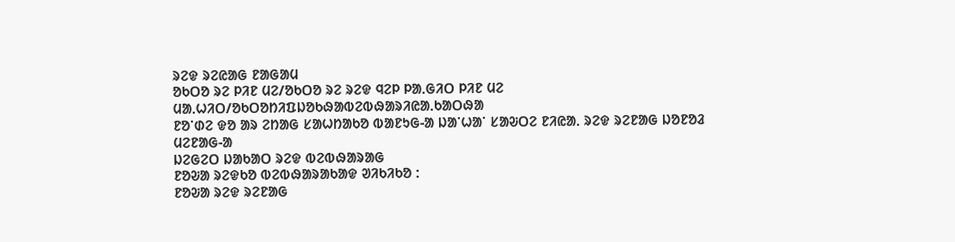ᱨᱮᱫ ᱨᱮᱭᱟᱜ ᱱᱟᱜᱟᱢ
ᱚᱠᱛᱚ ᱨᱮ ᱞᱤᱱ ᱢᱮ/ᱚᱠᱛᱚ ᱨᱮ ᱨᱮᱫ ᱧᱮᱞ ᱞᱟᱹᱜᱤᱛ ᱞᱤᱱ ᱢᱮ
ᱢᱟᱹᱦᱤᱛ/ᱚᱠᱛᱚᱴᱤᱯᱡᱚᱠᱷᱟᱵᱮᱵᱷᱟᱨᱤᱭᱟᱹᱠᱟᱛᱷᱟ
ᱱᱚᱸᱰᱮ ᱫᱚ ᱟᱨ ᱮᱴᱟᱜ ᱥᱟᱦᱴᱟᱠᱚ ᱵᱟᱱᱩᱜ-ᱟ ᱡᱟᱸᱦᱟᱸ ᱥᱟᱶᱛᱮ ᱱᱤᱭᱟᱹ ᱨᱮᱫ ᱨᱮᱱᱟᱜ ᱡᱚᱱᱚᱲ ᱢᱮᱱᱟᱜ-ᱟ
ᱡᱮᱜᱮᱛ ᱡᱟᱠᱟᱛ ᱨᱮᱫ ᱵᱮᱵᱷᱟᱨᱟᱜ
ᱱᱚᱶᱟ ᱨᱮᱫᱠᱚ ᱵᱮᱵᱷᱟᱨᱟᱠᱟᱫ ᱣᱤᱠᱤᱠᱚ :
ᱱᱚᱶᱟ ᱨᱮᱫ ᱨᱮᱱᱟᱜ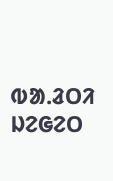ᱵᱟᱹᱲᱛᱤ ᱡᱮᱜᱮᱛ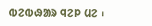ᱵᱮᱵᱷᱟᱨ ᱧᱮᱞ ᱢᱮ ᱾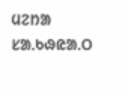ᱢᱮᱴᱟ ᱥᱟᱹᱠᱷᱭᱟᱹᱛ